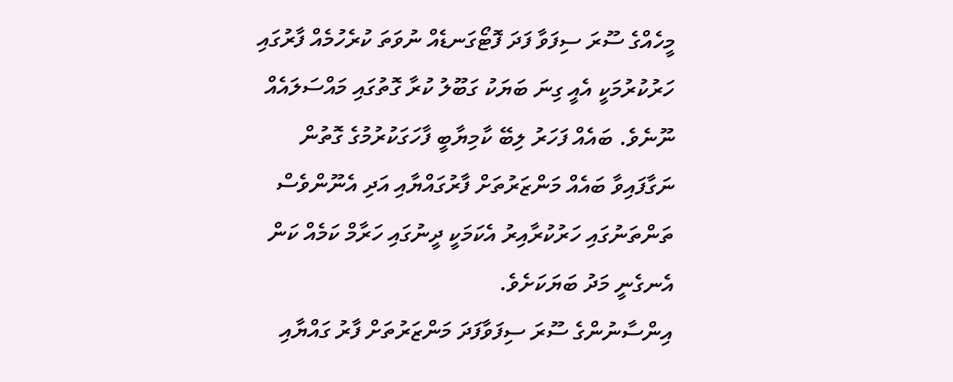މީހެއްގެ ސޫރަ ސިފަވާ ފަދަ ފޮޓޯގަނޑެއް ނުވަތަ ކުރެހުމެއް ފާރުގައި ހަރުކުރުމަކީ އެއީ ގިނަ ބަޔަކު ގަބޫލު ކުރާ ގޮތުގައި މައްސަލައެއް ނޫނެވެ. ބައެއް ފަހަރު ލިބޭ ކާމިޔާބީ ފާހަގަކުރުމުގެ ގޮތުން ނަގާފައިވާ ބައެއް މަންޒަރުތަށް ފާރުގައްޔާއި އަދި އެނޫންވެސް ތަންތަނުގައި ހަރުކުރާއިރު އެކަމަކީ ދީނުގައި ހަރާމް ކަމެއް ކަން އެނގެނީ މަދު ބަޔަކަށެވެ.
އިންސާނުންގެ ސޫރަ ސިފަވާފަދަ މަންޒަރުތަށް ފާރު ގައްޔާއި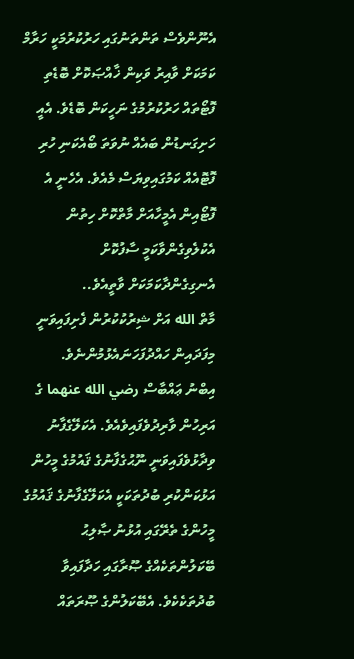އެނޫންވެސް ތަންތަނުގައި ހަރުކުރުމަކީ ހަރާމް ކަމަކަށް ވާއިރު ވަކިން ޚާއްޞަކޮށް ބޮޑެތި ފޮޓޯތައް ހަރުކުރުމުގެ ނަހީކަން ބޮޑެވެ. އެއީ ހަށިގަނޑުން ބައެއް ނުވަތަ ބޯއެކަނި ހުރި ފޮޓޮއެއް ކަމުގައިވިޔަސް މެއެވެ. އެހެނީ އެ ފޮޓޯއިން އެމީހާއަށް މާތްކޮށް ހިތުން އެކުލެވިގެންވާކަމީ ސާފުކޮށް އެނގިގެންދާކަމަކަށް ވާތީއެވެ..
މާތް الله އަށް ޝިރުކުކުރުން ފެށިފައިވަނީ މިފަދައިން ހައްދުފަހަނައެޅުމުންނެވެ.
އިބްނު ޢައްބާސް رضي الله عنهما ގެ އަރިހުން ވާރިދުވެފައިވެއެވެ. އެކަލޭގެފާނު ވިދާޅުވެފައިވަނީ ނޫޙުގެފާނުގެ ޤައުމުގެ މީހުން އަޅުކަންކުރި ބުދުތަކަކީ އެކަލޭގެފާނުގެ ޤައުމުގެ މީހުންގެ ތެރޭގައި އުޅުނު ޞާލިޙު ބޭކަލުންތަކެއްގެ ޞޫރާގައި ހަދާފައިވާ ބުދުތަކެކެވެ. އެބޭކަލުންގެ ޞޫރަތައް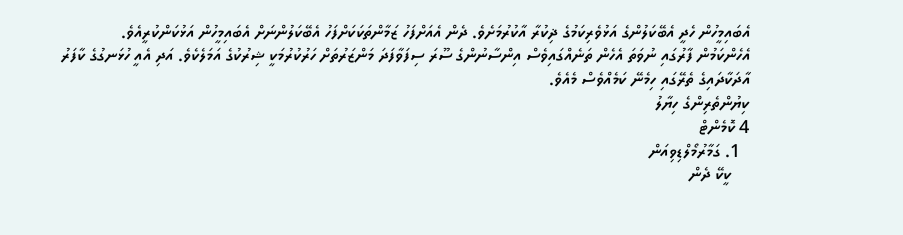އެބައިމީހުން ހެދީ އެބޭކަލުންގެ އަޅުވެރިކަމުގެ ޛިކުރާ އާކުރުމަށެވެ. ދެން އެއަށްފަހު ޒަމާންތަކަކަށްފަހު އެބޭކަލުންނަށް އެބައިމީހުން އަޅުކަންކުރީއެވެ.
އެހެންކަމުން ފާރުގައި ނުވަތަ އެހެން ތަނެއްގައިވެސް އިންސާނުންގެ ސޫރަ ސިފަވާފަދަ މަންޒަރުތަށް ހަރުކުރުމަކީ ޝިރުކުގެ އަމަލެކެވެ. އަދި އެއީ ހުޅަނގުގެ ކާފަރު އާދަކާދައިގެ ތެރޭގައި ހިމެނޭ ކަމެއްވެސް މެއެވެ.
ކިޔުންތެރިންގެ ހިޔާލު
4 ކޮމެންޓް
  1. ގަމާރުމޯލްޑިވިއަން
    ކީކޭ ދެން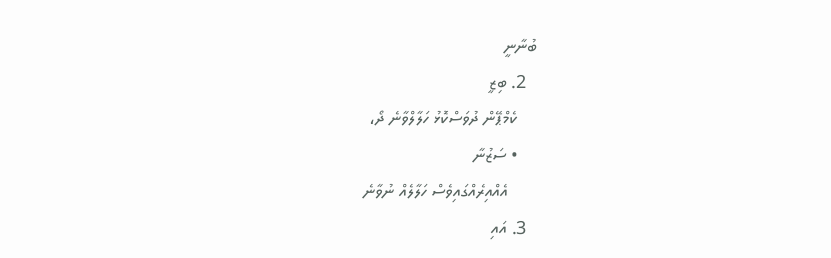ބުނާނީ
  2. ބިޒީ
    ކެމްޕޭން ދުވަސްކޮޅު ހަލާލްވާނެ ދޯ،
    • ސަޒުނާ
      އެއްއިރެއްގައިވެސް ހަލާލެއް ނުވާނެ
  3. އައި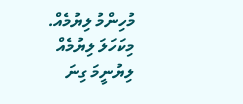މުހިންމު ލިޔުމެއް. މިކަހަލަ ލިޔުމެއް ލިޔުނީމަ ގިނަ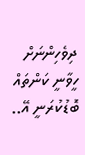ދިވެހިންނަށް ހީވާނީ ކަންތައް ބޮޑުކުރަނީ އޭ..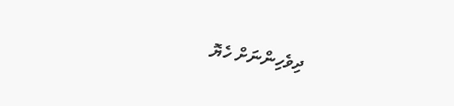ދިވެހިންނަށް ހެޔޮ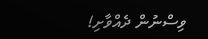ވިސްނުން ދެއްވާށި!